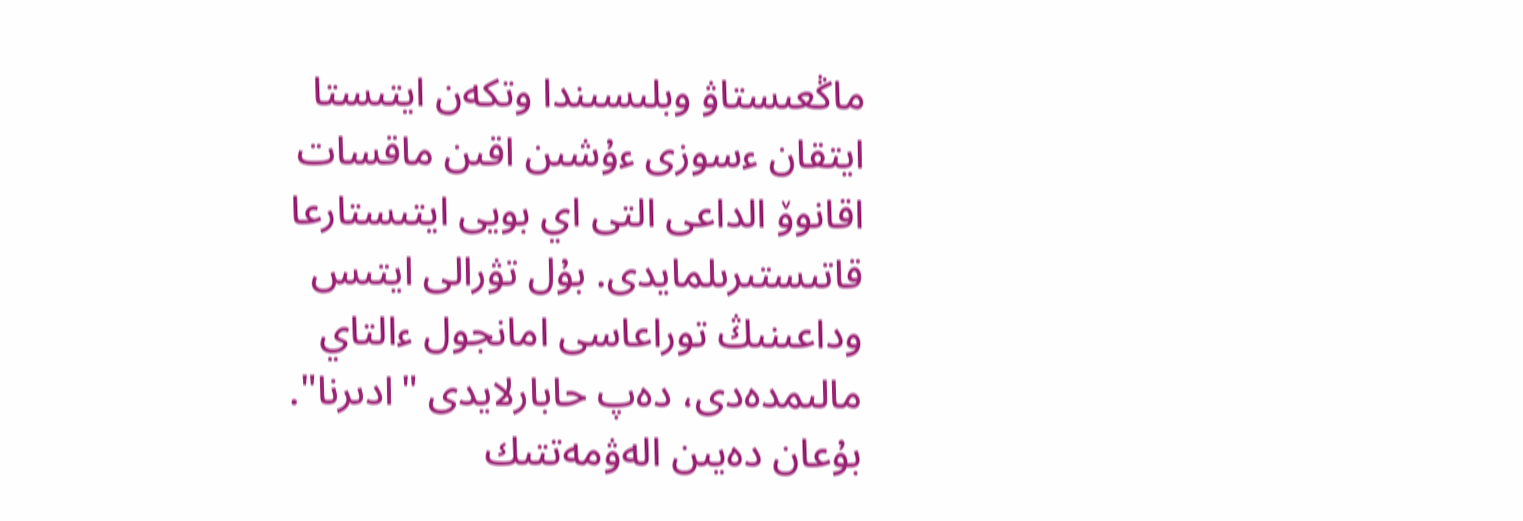ماڭعىستاۋ وبلىسىندا وتكەن ايتىستا ايتقان ءسوزى ءۇشىن اقىن ماقسات اقانوۆ الداعى التى اي بويى ايتىستارعا قاتىستىرىلمايدى. بۇل تۋرالى ايتىس وداعىنىڭ توراعاسى امانجول ءالتاي مالىمدەدى، دەپ حابارلايدى "ادىرنا".
بۇعان دەيىن الەۋمەتتىك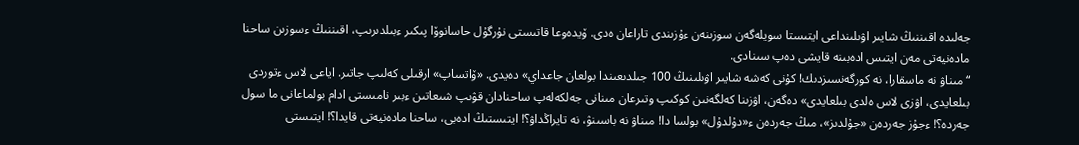جەلىدە اقىننىڭ شايىر اۋىلىنداعى ايتىستا سويلەگەن سوزىنەن ءۇزىندى تاراعان ەدى. ۆيدەوعا قاتىستى نۇرگۇل حاسانوۆا پىكىر ءبىلدىرىپ، اقىننىڭ ءسوزىن ساحنا مادەنيەتى مەن ايتىس ادەبىنە قايشى دەپ سىنادى.
“مىناۋ نە ماسقارا، نە كورگەنسىزدىك! كۇنى كەشە شايىر اۋىلىنىڭ 100 جىلدىعىندا بولعان جاعداي» دەيدى. «ۆاتساپ» ارقىلى كەلىپ جاتىر. اياعى لاس ءتوردى بىلعايدى، اۋزى لاس ەلدى بىلعايدى» دەگەن، اۋزىنا كەلگەنىن كوكىپ وتىرعان مىنانى جەلكەلەپ ساحنادان قۋىپ شىعاتىن ءبىر نامىستى ادام بولماعانى ما سول جەردە؟! ءجۇز جەردەن «جۇلدىز»، مىڭ جەردەن ء«دۇلدۇل» بولسا دا! مىناۋ نە باسىنۋ، نە تايراڭداۋ؟! ايتىستىڭ ادەبى، ساحنا مادەنيەتى قايدا؟! ايتىستى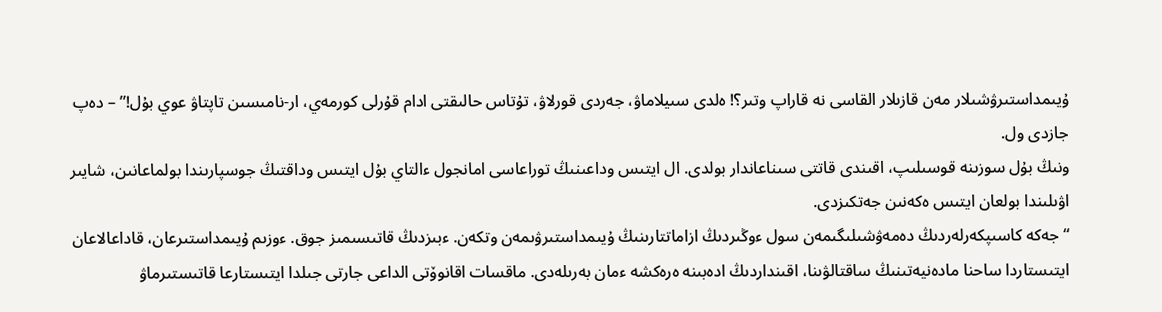ۇيىمداستىرۋشىلار مەن قازىلار القاسى نە قاراپ وتىر؟! ەلدى سىيلاماۋ، جەردى قورلاۋ، تۇتاس حالىقتى ادام قۇرلى كورمەي، ار-نامىسىن تاپتاۋ عوي بۇل!” – دەپ جازدى ول.
ونىڭ بۇل سوزىنە قوسىلىپ، اقىندى قاتتى سىناعاندار بولدى. ال ايتىس وداعىنىڭ توراعاسى امانجول ءالتاي بۇل ايتىس وداقتىڭ جوسپارىندا بولماعانىن، شايىر اۋىلىندا بولعان ايتىس ەكەنىن جەتكىزدى.
“جەكە كاسىپكەرلەردىڭ دەمەۋشىلىگىمەن سول ءوڭىردىڭ ازاماتتارىنىڭ ۇيىمداستىرۋىمەن وتكەن. ءبىزدىڭ قاتىسىمىز جوق. ءوزىم ۇيىمداستىرعان، قاداعالاعان ايتىستاردا ساحنا مادەنيەتىنىڭ ساقتالۋىنا، اقىنداردىڭ ادەبىنە ەرەكشە ءمان بەرىلەدى. ماقسات اقانوۆتى الداعى جارتى جىلدا ايتىستارعا قاتىستىرماۋ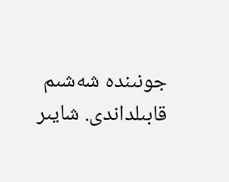جونىندە شەشىم قابىلداندى. شايىر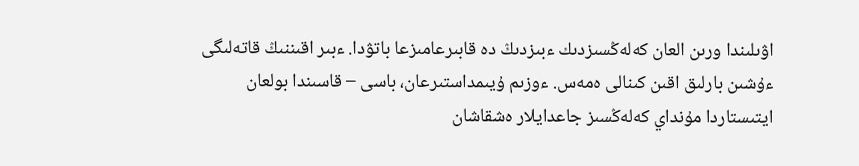اۋىلىندا ورىن العان كەلەڭسىزدىك ءبىزدىڭ دە قابىرعامىزعا باتۋدا. ءبىر اقىننىڭ قاتەلىگى ءۇشىن بارلىق اقىن كىنالى ەمەس. ءوزىم ۇيىمداستىرعان، باسى – قاسىندا بولعان ايتىستاردا مۇنداي كەلەڭسىز جاعدايلار ەشقاشان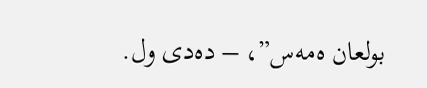بولعان ەمەس”، – دەدى ول.